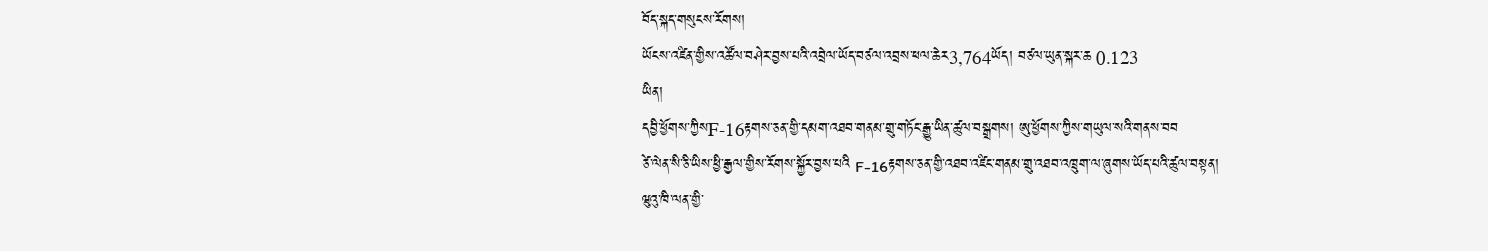བོད་སྐད་གསུངས་རོགས།
ཡོངས་འཛིན་གྱིས་འཚོལ་བཤེར་བྱས་པའི་འབྲེལ་ཡོད་བཙལ་འབྲས་ཕལ་ཆེར3,764ཡོད། བཙལ་ཡུན་སྐར་ཆ 0.123
ཡིན།
དབྱི་ཕྱོགས་ཀྱིསF-16རྟགས་ཅན་གྱི་དམག་འཐབ་གནམ་གྲུ་གཏོང་རྒྱུ་ཡིན་ཚུལ་བསྒྲགས། ཨུ་ཕྱོགས་ཀྱིས་གཡུལ་སའི་གནས་བབ
ཙེ་ལེན་སི་ཅི་ཡིས་ཕྱི་རྒྱལ་གྱིས་རོགས་སྐྱོར་བྱས་པའི F-16རྟགས་ཅན་གྱི་འཐབ་འཛིང་གནམ་གྲུ་འཐབ་འཁྲུག་ལ་ཞུགས་ཡོད་པའི་ཚུལ་བསྟན།
ཝུའུ་ཁི་ལན་གྱི་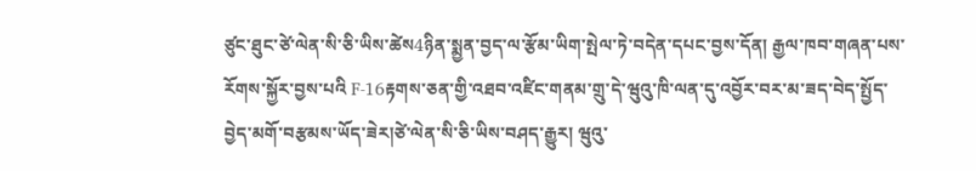ཙུང་ཐུང་ཙེ་ལེན་སི་ཅི་ཡིས་ཚེས4ཉིན་སྨྱན་བྱད་ལ་རྩོམ་ཡིག་སྤེལ་ཏེ་བདེན་དཔང་བྱས་དོན། རྒྱལ་ཁབ་གཞན་པས་རོགས་སྐྱོར་བྱས་པའི F-16རྟགས་ཅན་གྱི་འཐབ་འཛིང་གནམ་གྲུ་དེ་ཝུའུ་ཁི་ལན་དུ་འབྱོར་བར་མ་ཟད་བེད་སྤྱོད་བྱེད་མགོ་བརྩམས་ཡོད་ཟེར།ཙེ་ལེན་སི་ཅི་ཡིས་བཤད་རྒྱུར། ཝུའུ་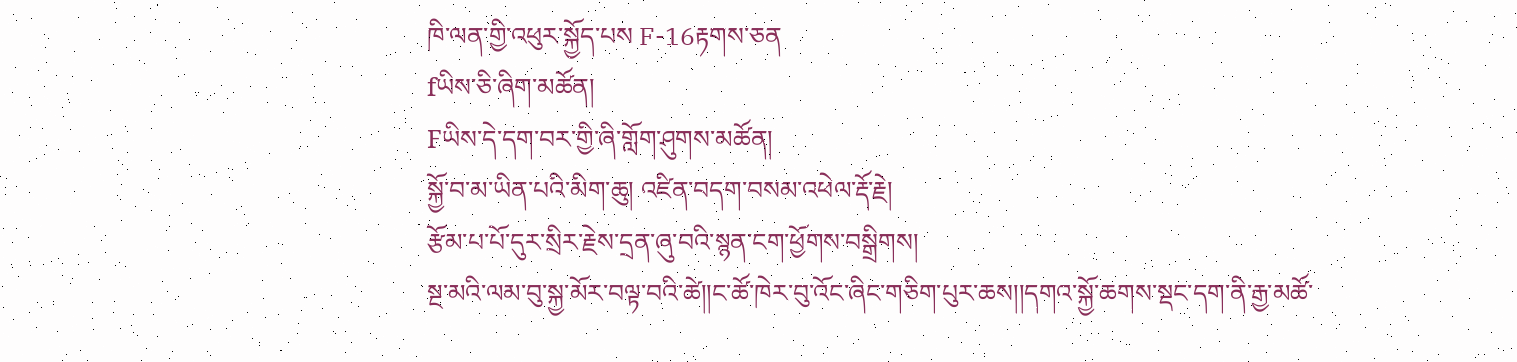ཁི་ལན་གྱི་འཕུར་སྐྱོད་པས F-16རྟགས་ཅན
fཡིས་ཅི་ཞིག་མཚོན།
Fཡིས་དེ་དག་བར་གྱི་ཞི་གློག་ཤུགས་མཚོན།
སྐྱོ་བ་མ་ཡིན་པའི་མིག་ཆུ། འཛིན་བདག་བསམ་འཕེལ་རྡོ་རྗེ།
རྩོམ་པ་པོ་དུར་སྲིར་རྗེས་དྲན་ཞུ་བའི་སྙན་ངག་ཕྱོགས་བསྒྲིགས།
སྔ་མའི་ལམ་བུ་སྐྱ་མོར་བལྟ་བའི་ཚེ།།ང་ཚོ་ཁེར་བུ་འོང་ཞིང་གཅིག་པུར་ཆས།།དགའ་སྐྱོ་ཆགས་སྡང་དག་ནི་རྒྱ་མཚོ་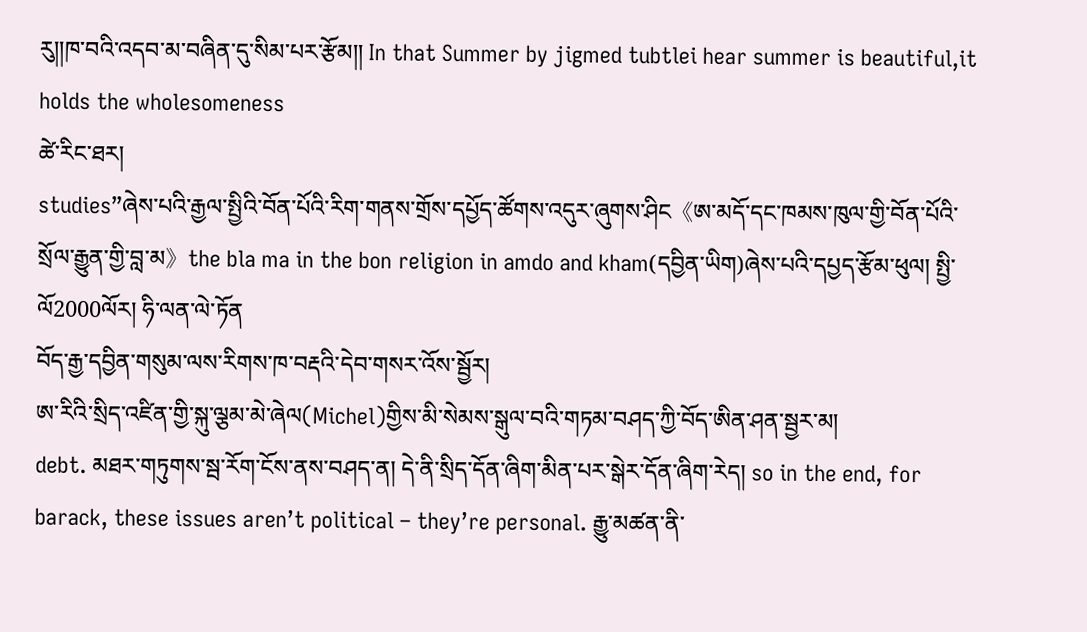རུ།།ཁ་བའི་འདབ་མ་བཞིན་དུ་སིམ་པར་རྩོམ།། In that Summer by jigmed tubtlei hear summer is beautiful,it holds the wholesomeness
ཚེ་རིང་ཐར།
studies”ཞེས་པའི་རྒྱལ་སྤྱིའི་བོན་པོའི་རིག་གནས་གྲོས་དཔྱོད་ཚོགས་འདུར་ཞུགས་ཤིང《ཨ་མདོ་དང་ཁམས་ཁུལ་གྱི་བོན་པོའི་སྲོལ་རྒྱུན་གྱི་བླ་མ》the bla ma in the bon religion in amdo and kham(དབྱིན་ཡིག)ཞེས་པའི་དཔྱད་རྩོམ་ཕུལ། སྤྱི་ལོ2000ལོར། ཧི་ལན་ལེ་ཏོན
བོད་རྒྱ་དབྱིན་གསུམ་ལས་རིགས་ཁ་བརྡའི་དེབ་གསར་འོས་སྦྱོར།
ཨ་རིའི་སྲིད་འཛིན་གྱི་སྐུ་ལྕམ་མེ་ཞེལ(Michel)གྱིས་མི་སེམས་སྒུལ་བའི་གཏམ་བཤད་ཀྱི་བོད་ཨིན་ཤན་སྦྱར་མ།
debt. མཐར་གཏུགས་སྦ་རོག་ངོས་ནས་བཤད་ན། དེ་ནི་སྲིད་དོན་ཞིག་མིན་པར་སྒེར་དོན་ཞིག་རེད། so in the end, for barack, these issues aren’t political – they’re personal. རྒྱུ་མཚན་ནི་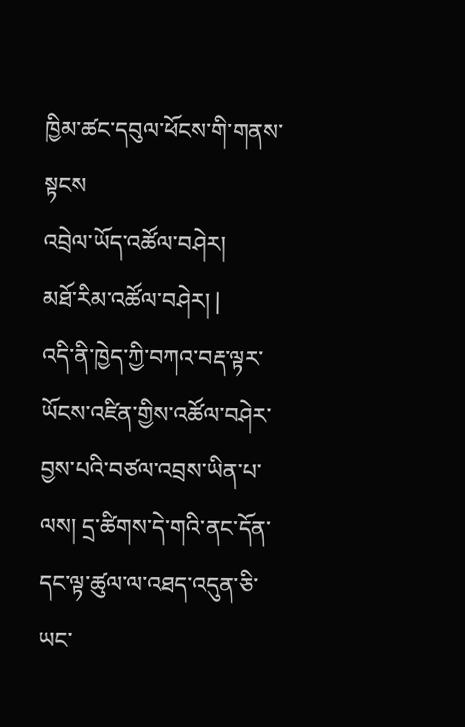ཁྱིམ་ཚང་དབུལ་ཕོངས་གི་གནས་སྟངས
འབྲེལ་ཡོད་འཚོལ་བཤེར།
མཐོ་རིམ་འཚོལ་བཤེར། |
འདི་ནི་ཁྱེད་ཀྱི་བཀའ་བརྡ་ལྟར་ཡོངས་འཛིན་གྱིས་འཚོལ་བཤེར་བྱས་པའི་བཙལ་འབྲས་ཡིན་པ་ལས། དྲ་ཚིགས་དེ་གའི་ནང་དོན་དང་ལྟ་ཚུལ་ལ་འཐད་འདུན་ཅི་ཡང་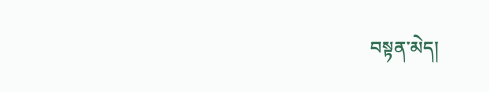བསྟན་མེད།